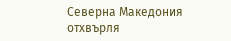Северна Македония отхвърля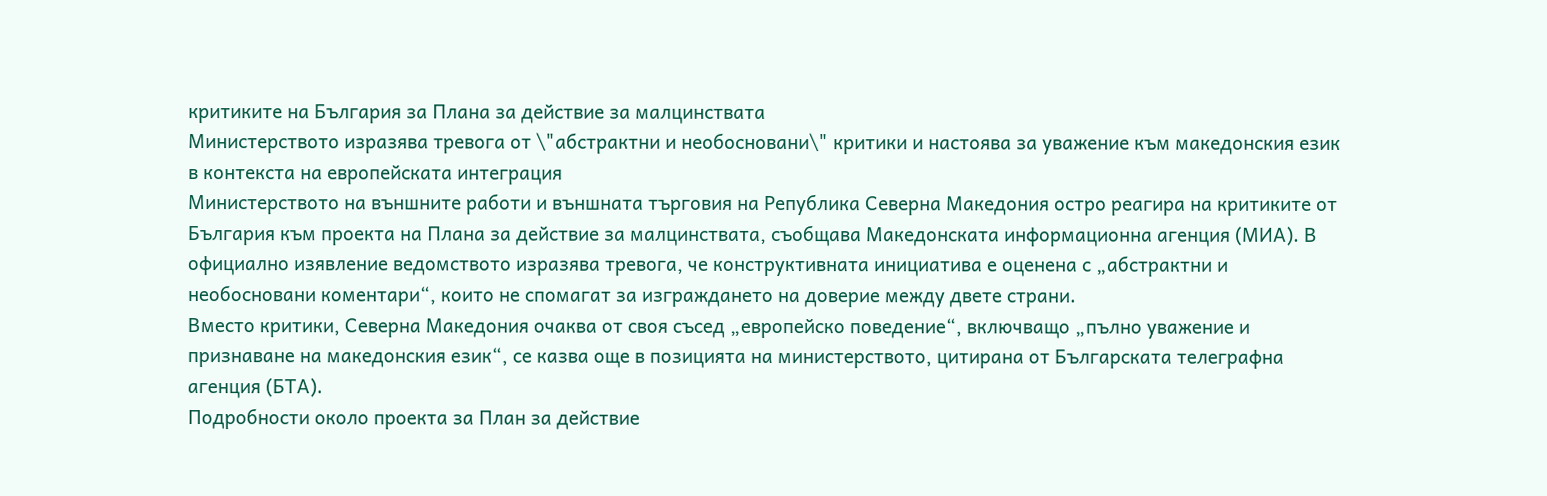критиките на България за Плана за действие за малцинствата
Министерството изразява тревога от \"абстрактни и необосновани\" критики и настоява за уважение към македонския език в контекста на европейската интеграция
Министерството на външните работи и външната търговия на Република Северна Македония остро реагира на критиките от България към проекта на Плана за действие за малцинствата, съобщава Македонската информационна агенция (МИА). В официално изявление ведомството изразява тревога, че конструктивната инициатива е оценена с „абстрактни и необосновани коментари“, които не спомагат за изграждането на доверие между двете страни.
Вместо критики, Северна Македония очаква от своя съсед „европейско поведение“, включващо „пълно уважение и признаване на македонския език“, се казва още в позицията на министерството, цитирана от Българската телеграфна агенция (БТА).
Подробности около проекта за План за действие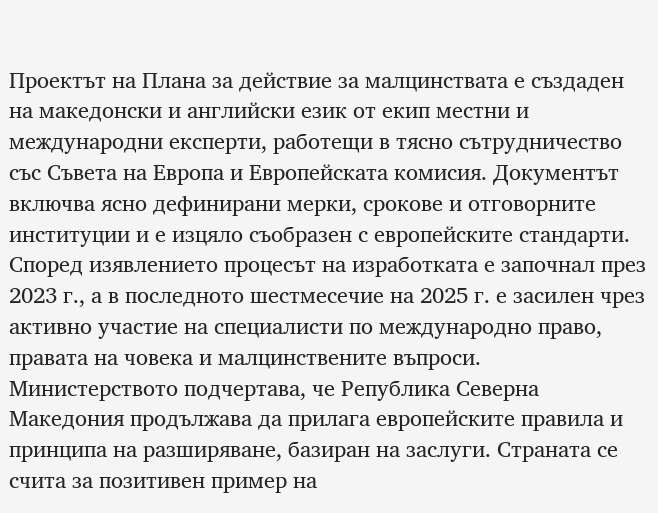Проектът на Плана за действие за малцинствата е създаден на македонски и английски език от екип местни и международни експерти, работещи в тясно сътрудничество със Съвета на Европа и Европейската комисия. Документът включва ясно дефинирани мерки, срокове и отговорните институции и е изцяло съобразен с европейските стандарти. Според изявлението процесът на изработката е започнал през 2023 г., а в последното шестмесечие на 2025 г. е засилен чрез активно участие на специалисти по международно право, правата на човека и малцинствените въпроси.
Министерството подчертава, че Република Северна Македония продължава да прилага европейските правила и принципа на разширяване, базиран на заслуги. Страната се счита за позитивен пример на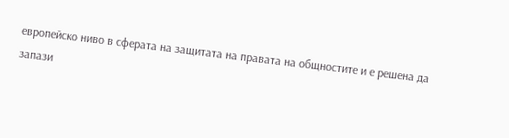европейско ниво в сферата на защитата на правата на общностите и е решена да запази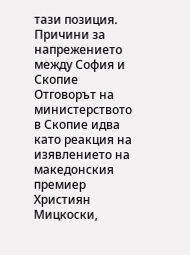тази позиция.
Причини за напрежението между София и Скопие
Отговорът на министерството в Скопие идва като реакция на изявлението на македонския премиер Християн Мицкоски,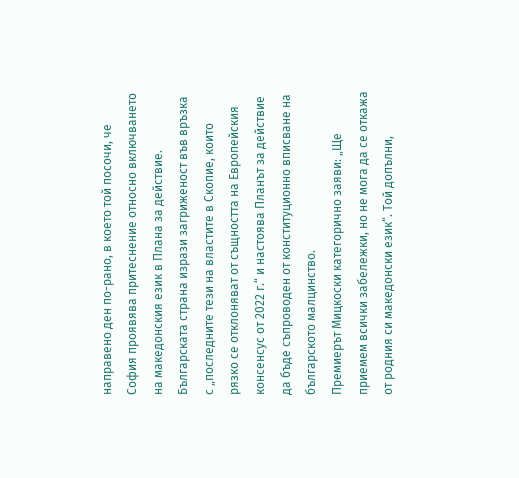направено ден по-рано, в което той посочи, че София проявява притеснение относно включването на македонския език в Плана за действие. Българската страна изрази загриженост във връзка с „последните тези на властите в Скопие, които рязко се отклоняват от същността на Европейския консенсус от 2022 г.“ и настоява Планът за действие да бъде съпроводен от конституционно вписване на българското малцинство.
Премиерът Мицкоски категорично заяви: „Ще приемем всички забележки, но не мога да се откажа от родния си македонски език“. Той допълни,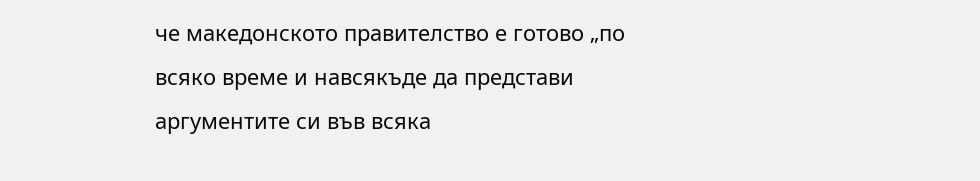че македонското правителство е готово „по всяко време и навсякъде да представи аргументите си във всяка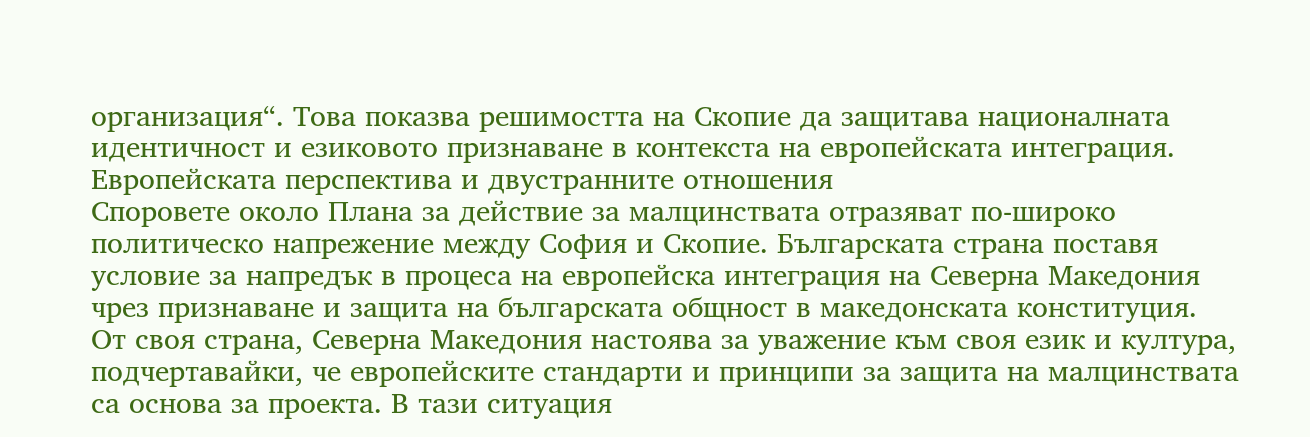организация“. Това показва решимостта на Скопие да защитава националната идентичност и езиковото признаване в контекста на европейската интеграция.
Европейската перспектива и двустранните отношения
Споровете около Плана за действие за малцинствата отразяват по-широко политическо напрежение между София и Скопие. Българската страна поставя условие за напредък в процеса на европейска интеграция на Северна Македония чрез признаване и защита на българската общност в македонската конституция.
От своя страна, Северна Македония настоява за уважение към своя език и култура, подчертавайки, че европейските стандарти и принципи за защита на малцинствата са основа за проекта. В тази ситуация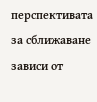перспективата за сближаване зависи от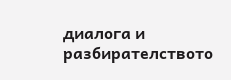диалога и разбирателството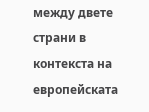между двете страни в контекста на европейската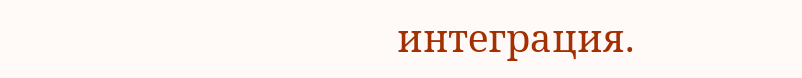интеграция.